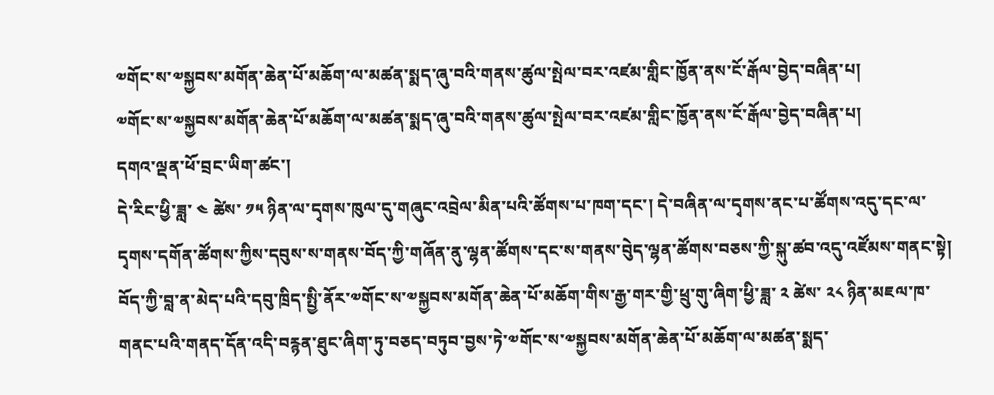༧གོང་ས་༧སྐྱབས་མགོན་ཆེན་པོ་མཆོག་ལ་མཚན་སྨད་ཞུ་བའི་གནས་ཚུལ་སྤེལ་བར་འཛམ་གླིང་ཁྱོན་ནས་ངོ་རྒོལ་བྱེད་བཞིན་པ།
༧གོང་ས་༧སྐྱབས་མགོན་ཆེན་པོ་མཆོག་ལ་མཚན་སྨད་ཞུ་བའི་གནས་ཚུལ་སྤེལ་བར་འཛམ་གླིང་ཁྱོན་ནས་ངོ་རྒོལ་བྱེད་བཞིན་པ།
དགའ་ལྡན་ཕོ་བྲང་ཡིག་ཚང་།
དེ་རིང་ཕྱི་ཟླ་ ༤ ཚེས་ ༡༥ ཉིན་ལ་དྭགས་ཁུལ་དུ་གཞུང་འབྲེལ་མིན་པའི་ཚོགས་པ་ཁག་དང་། དེ་བཞིན་ལ་དྭགས་ནང་པ་ཚོགས་འདུ་དང་ལ་དྭགས་དགོན་ཚོགས་ཀྱིས་དབུས་ས་གནས་བོད་ཀྱི་གཞོན་ནུ་ལྷན་ཚོགས་དང་ས་གནས་བེུད་ལྷན་ཚོགས་བཅས་ཀྱི་སྐུ་ཚབ་འདུ་འཛོམས་གནང་སྟེ། བོད་ཀྱི་བླ་ན་མེད་པའི་དབུ་ཁྲིད་སྤྱི་ནོར་༧གོང་ས་༧སྐྱབས་མགོན་ཆེན་པོ་མཆོག་གིས་རྒྱ་གར་གྱི་ཕྲུ་གུ་ཞིག་ཕྱི་ཟླ་ ༢ ཚེས་ ༢༨ ཉིན་མཇལ་ཁ་གནང་པའི་གནད་དོན་འདི་བརྙན་ཐུང་ཞིག་ཏུ་བཅད་བཏུབ་བྱས་ཏེ་༧གོང་ས་༧སྐྱབས་མགོན་ཆེན་པོ་མཆོག་ལ་མཚན་སྨད་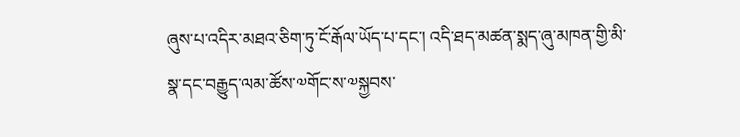ཞུས་པ་འདིར་མཐའ་ཅིག་ཏུ་ངོ་རྒོལ་ཡོད་པ་དང་། འདི་ཐད་མཚན་སྨད་ཞུ་མཁན་གྱི་མི་སྣ་དང་བརྒྱུད་ལམ་ཚོས་༧གོང་ས་༧སྐྱབས་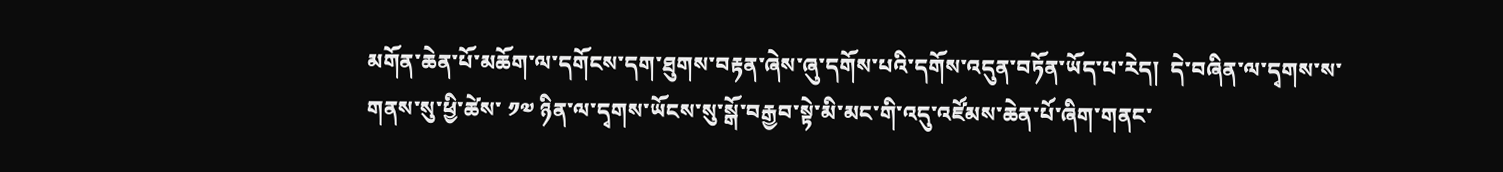མགོན་ཆེན་པོ་མཆོག་ལ་དགོངས་དག་ཐུགས་བརྟན་ཞེས་ཞུ་དགོས་པའི་དགོས་འདུན་བཏོན་ཡོད་པ་རེད།  དེ་བཞིན་ལ་དྭགས་ས་གནས་སུ་ཕྱི་ཚེས་ ༡༧ ཉིན་ལ་དྭགས་ཡོངས་སུ་སྒོ་བརྒྱབ་སྟེ་མི་མང་གི་འདུ་འཛོམས་ཆེན་པོ་ཞིག་གནང་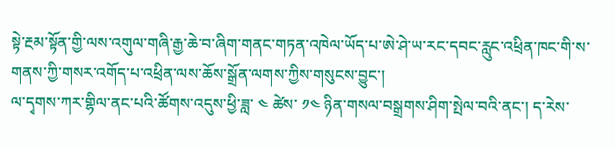སྟེ་རྔམ་སྟོན་གྱི་ལས་འགུལ་གཞི་རྒྱ་ཆེ་བ་ཞིག་གནང་གཏན་འཁེལ་ཡོད་པ་ཨེ་ཤེ་ཡ་རང་དབང་རླུང་འཕྲིན་ཁང་གི་ས་གནས་ཀྱི་གསར་འགོད་པ་འཕྲིན་ལས་ཆོས་སྒྲོན་ལགས་ཀྱིས་གསུངས་བྱུང་།
ལ་དྭགས་ཀར་གྷིལ་ནང་པའི་ཚོགས་འདུས་ཕྱི་ཟླ་ ༤ ཚེས་ ༡༤ ཉིན་གསལ་བསྒྲགས་ཤིག་སྤེལ་བའི་ནང་། ད་རེས་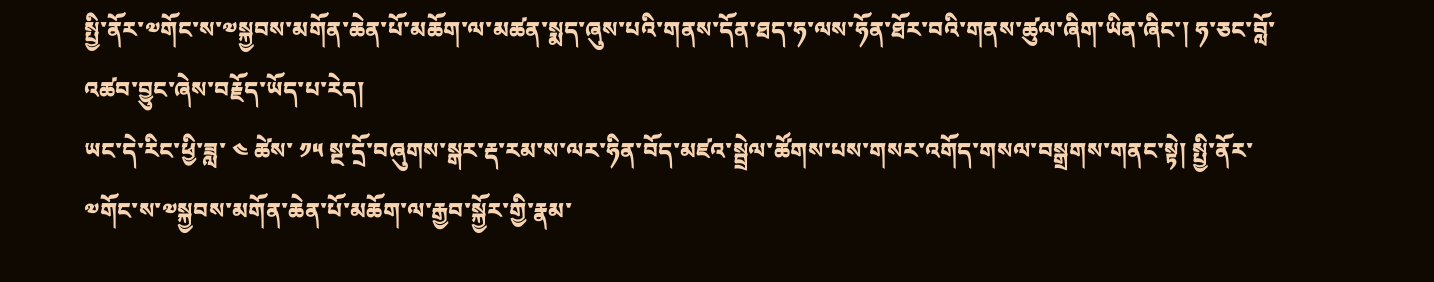སྤྱི་ནོར་༧གོང་ས་༧སྐྱབས་མགོན་ཆེན་པོ་མཆོག་ལ་མཚན་སྨད་ཞུས་པའི་གནས་དོན་ཐད་ཧ་ལས་ཧོན་ཐོར་བའི་གནས་ཚུལ་ཞིག་ཡིན་ཞིང་། ཧ་ཅང་བློ་འཚབ་བྱུང་ཞེས་བརྗོད་ཡོད་པ་རེད།
ཡང་དེ་རིང་ཕྱི་ཟླ་ ༤ ཚེས་ ༡༥ སྔ་དྲོ་བཞུགས་སྒར་རྡ་རམ་ས་ལར་ཧིན་བོད་མཛའ་སྦྲེལ་ཚོགས་པས་གསར་འགོད་གསལ་བསྒྲགས་གནང་སྟེ། སྤྱི་ནོར་༧གོང་ས་༧སྐྱབས་མགོན་ཆེན་པོ་མཆོག་ལ་རྒྱབ་སྐྱོར་གྱི་རྣམ་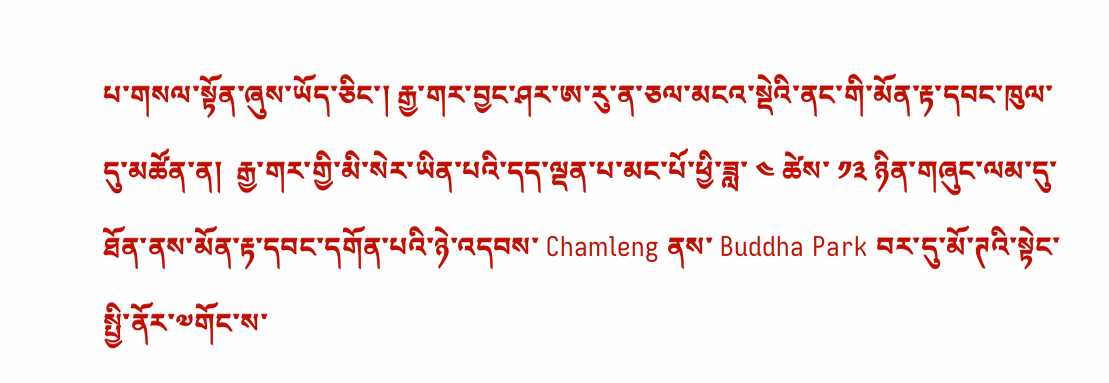པ་གསལ་སྟོན་ཞུས་ཡོད་ཅིང་། རྒྱ་གར་བྱང་ཤར་ཨ་རུ་ན་ཅལ་མངའ་སྡེའི་ནང་གི་མོན་རྟ་དབང་ཁུལ་དུ་མཚོན་ན།  རྒྱ་གར་གྱི་མི་སེར་ཡིན་པའི་དད་ལྡན་པ་མང་པོ་ཕྱི་ཟླ་ ༤ ཚེས་ ༡༣ ཉིན་གཞུང་ལམ་དུ་ཐོན་ནས་མོན་རྟ་དབང་དགོན་པའི་ཉེ་འདབས་ Chamleng ནས་ Buddha Park བར་དུ་མོ་ཊའི་སྟེང་སྤྱི་ནོར་༧གོང་ས་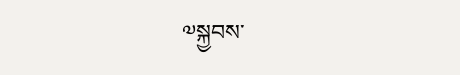༧སྐྱབས་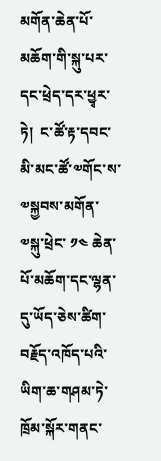མགོན་ཆེན་པོ་མཆོག་གི་སྐུ་པར་དང་ཕྲེད་དར་ཕྱྭར་ཏེ།  ང་ཚོ་རྟ་དབང་མི་མང་ཚོ་༧གོང་ས་༧སྐྱབས་མགོན་༧སྐུ་ཕྲེང་ ༡༤ ཆེན་པོ་མཆོག་དང་ལྷན་དུ་ཡོད་ཅེས་ཚིག་བརྗོད་འཁོད་པའི་ཡིག་ཆ་གཤམ་ཏེ་ཁྲོམ་སྐོར་གནང་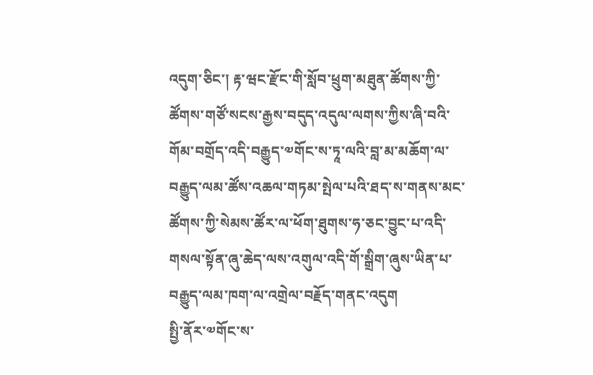འདུག་ཅིང་། རྟ་ཝང་རྫོང་གི་སློབ་ཕྲུག་མཐུན་ཚོགས་ཀྱི་ཚོགས་གཙོ་སངས་རྒྱས་བདུད་འདུལ་ལགས་ཀྱིས་ཞི་བའི་གོམ་བགྲོད་འདི་བརྒྱུད་༧གོང་ས་ཏཱ་ལའི་བླ་མ་མཆོག་ལ་བརྒྱུད་ལམ་ཚོས་འཆལ་གཏམ་སྤེལ་པའི་ཐད་ས་གནས་མང་ཚོགས་ཀྱི་སེམས་ཚོར་ལ་ཕོག་ཐུགས་ཧ་ཅང་བྱུང་པ་འདི་གསལ་སྟོན་ཞུ་ཆེད་ལས་འགུལ་འདི་གོ་སྒྲིག་ཞུས་ཡིན་པ་བརྒྱུད་ལམ་ཁག་ལ་འགྲེལ་བརྗོད་གནང་འདུག
སྤྱི་ནོར་༧གོང་ས་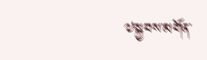༧སྐྱབས་མགོན་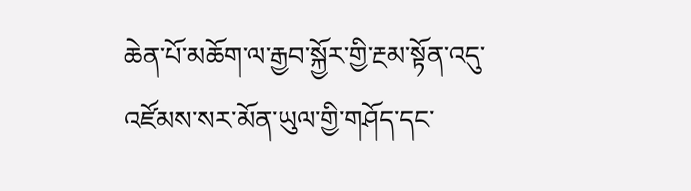ཆེན་པོ་མཆོག་ལ་རྒྱབ་སྐྱོར་གྱི་རྔམ་སྟོན་འདུ་འཛོམས་སར་མོན་ཡུལ་གྱི་གཤོད་དང་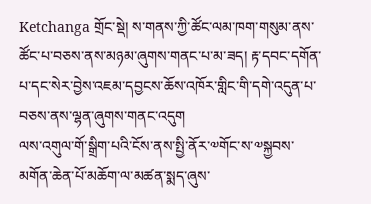Ketchanga གྲོང་སྡེ། ས་གནས་ཀྱི་ཚོང་ལམ་ཁག་གསུམ་ནས་ཚོང་པ་བཅས་ནས་མཉམ་ཞུགས་གནང་པ་མ་ཟད། རྟ་དབང་དགོན་པ་དང་སེར་བྱེས་འཇམ་དབྱངས་ཆོས་འཁོར་གླིང་གི་དགེ་འདུན་པ་བཅས་ནས་ལྷན་ཞུགས་གནང་འདུག
ལས་འགུལ་གོ་སྒྲིག་པའི་ངོས་ནས་སྤྱི་ནོར་༧གོང་ས་༧སྐྱབས་མགོན་ཆེན་པོ་མཆོག་ལ་མཚན་སྨད་ཞུས་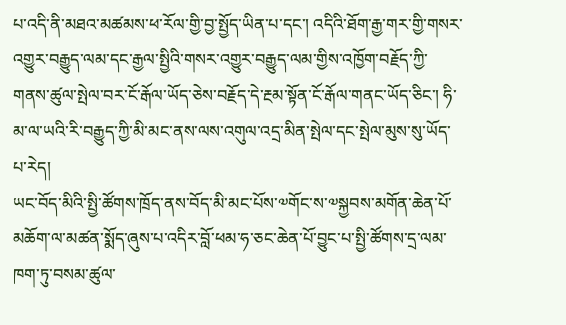པ་འདི་ནི་མཐའ་མཚམས་ཕ་རོལ་གྱི་བྱ་སྤྱོད་ཡིན་པ་དང་། འདིའི་ཐོག་རྒྱ་གར་གྱི་གསར་འགྱུར་བརྒྱུད་ལམ་དང་རྒྱལ་སྤྱིའི་གསར་འགྱུར་བརྒྱུད་ལམ་གྱིས་འཁྱོག་བརྗོད་ཀྱི་གནས་ཚུལ་སྤེལ་བར་ངོ་རྒོལ་ཡོད་ཅེས་བརྗོད་དེ་རྔམ་སྟོན་ངོ་རྒོལ་གནང་ཡོད་ཅིང་། ཧི་མ་ལ་ཡའི་རི་བརྒྱུད་ཀྱི་མི་མང་ནས་ལས་འགུལ་འདྲ་མིན་སྤེལ་དང་སྤེལ་མུས་སུ་ཡོད་པ་རེད།
ཡང་བོད་མིའི་སྤྱི་ཚོགས་ཁྲོད་ནས་བོད་མི་མང་པོས་༧གོང་ས་༧སྐྱབས་མགོན་ཆེན་པོ་མཆོག་ལ་མཚན་སྨོད་ཞུས་པ་འདིར་བློ་ཕམ་ཧ་ཅང་ཆེན་པོ་བྱུང་པ་སྤྱི་ཚོགས་དྲ་ལམ་ཁག་ཏུ་བསམ་ཚུལ་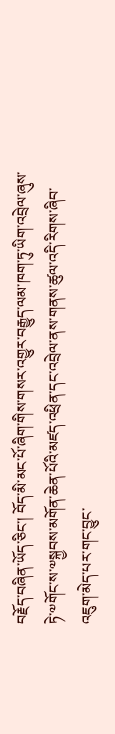བརྗོད་བཞིན་ཡོད་ཅིང་། བོད་མི་མང་པོ་ཞིག་གིས་གསར་འགྱུར་བརྒྱུད་ལམ་ཁག་ཏུ་ཡིག་འབྲེལ་ཞུས་ཏེ་༧གོང་ས་༧སྐྱབས་མགོན་ཆེན་པོའི་མཛད་འཕྲིན་དང་འབྲེལ་ནས་གནས་ཚུལ་འདི་རིགས་ཞིབ་འཇུག་མེད་པར་གང་བྱུང་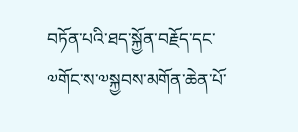བཏོན་པའི་ཐད་སྐྱོན་བརྗོད་དང་༧གོང་ས་༧སྐྱབས་མགོན་ཆེན་པོ་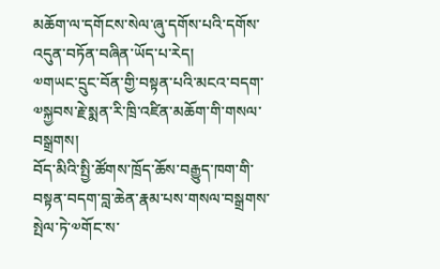མཆོག་ལ་དགོངས་སེལ་ཞུ་དགོས་པའི་དགོས་འདུན་བཏོན་བཞིན་ཡོད་པ་རེད།
༧གཡང་དྲུང་བོན་གྱི་བསྟན་པའི་མངའ་བདག་༧སྐྱབས་རྗེ་སྨན་རི་ཁྲི་འཛིན་མཆོག་གི་གསལ་བསྒྲགས།
བོད་མིའི་སྤྱི་ཚོགས་ཁྲོད་ཆོས་བརྒྱུད་ཁག་གི་བསྟན་བདག་བླ་ཆེན་རྣམ་པས་གསལ་བསྒྲགས་སྤེལ་ཏེ་༧གོང་ས་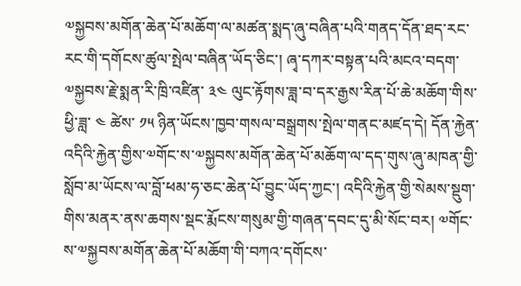༧སྐྱབས་མགོན་ཆེན་པོ་མཆོག་ལ་མཚན་སྨད་ཞུ་བཞིན་པའི་གནད་དོན་ཐད་རང་རང་གི་དགོངས་ཚུལ་སྤེལ་བཞིན་ཡོད་ཅིང་། ཞྭ་དཀར་བསྟན་པའི་མངའ་བདག་༧སྐྱབས་རྗེ་སྨན་རི་ཁྲི་འཛིན་ ༣༤ ལུང་རྟོགས་ཟླ་བ་དར་རྒྱས་རིན་པོ་ཆེ་མཆོག་གིས་ཕྱི་ཟླ་ ༤ ཚེས་ ༡༥ ཉིན་ཡོངས་ཁྱབ་གསལ་བསྒྲགས་སྤེལ་གནང་མཛད་དེ། དོན་རྐྱེན་འདིའི་རྐྱེན་གྱིས་༧གོང་ས་༧སྐྱབས་མགོན་ཆེན་པོ་མཆོག་ལ་དད་གུས་ཞུ་མཁན་གྱི་སློབ་མ་ཡོངས་ལ་བློ་ཕམ་ཧ་ཅང་ཆེན་པོ་བྱུང་ཡོད་ཀྱང་། འདིའི་རྐྱེན་གྱི་སེམས་སྡུག་གིས་མནར་ནས་ཆགས་སྡང་རྨོངས་གསུམ་གྱི་གཞན་དབང་དུ་མི་སོང་བར། ༧གོང་ས་༧སྐྱབས་མགོན་ཆེན་པོ་མཆོག་གི་བཀའ་དགོངས་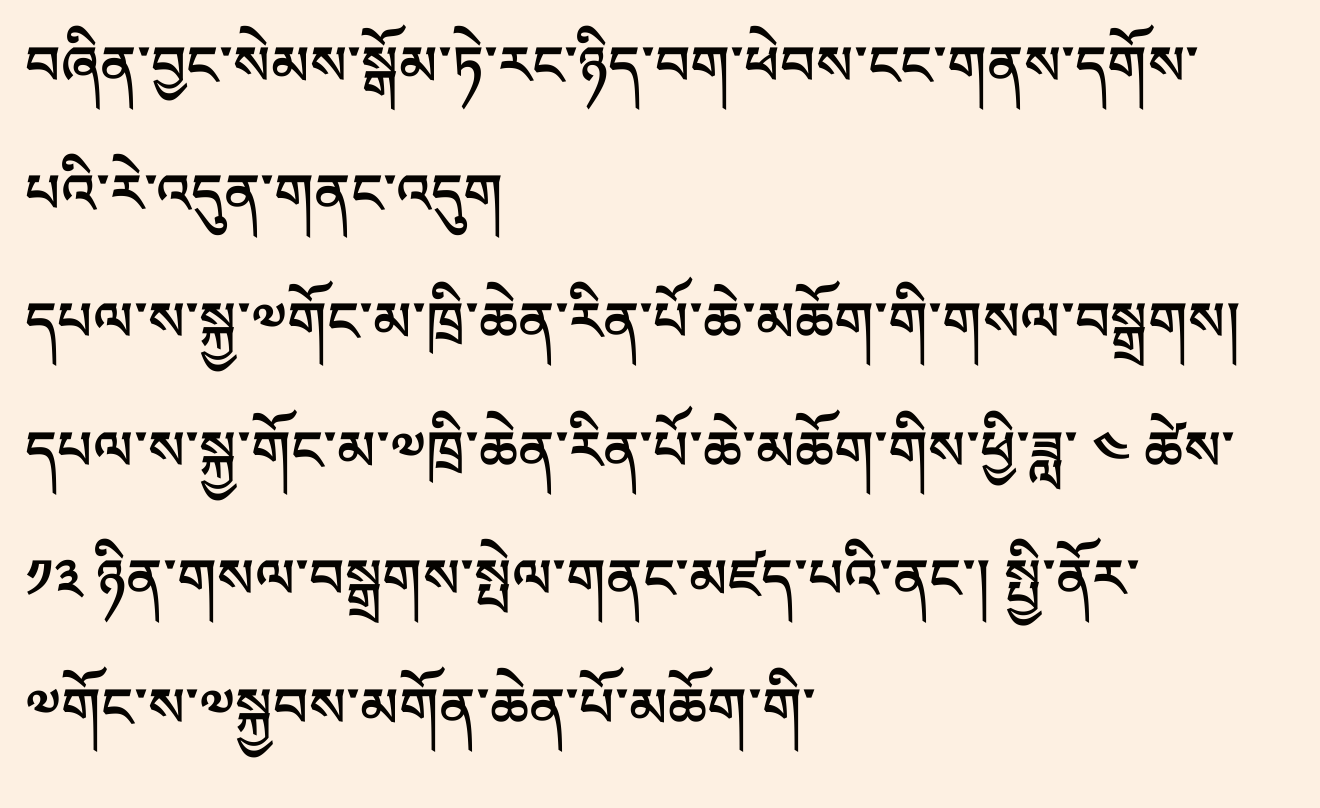བཞིན་བྱང་སེམས་སྒོམ་ཏེ་རང་ཉིད་བག་ཕེབས་ངང་གནས་དགོས་པའི་རེ་འདུན་གནང་འདུག
དཔལ་ས་སྐྱ་༧གོང་མ་ཁྲི་ཆེན་རིན་པོ་ཆེ་མཆོག་གི་གསལ་བསྒྲགས།
དཔལ་ས་སྐྱ་གོང་མ་༧ཁྲི་ཆེན་རིན་པོ་ཆེ་མཆོག་གིས་ཕྱི་ཟླ་ ༤ ཚེས་ ༡༣ ཉིན་གསལ་བསྒྲགས་སྤེལ་གནང་མཛད་པའི་ནང་། སྤྱི་ནོར་༧གོང་ས་༧སྐྱབས་མགོན་ཆེན་པོ་མཆོག་གི་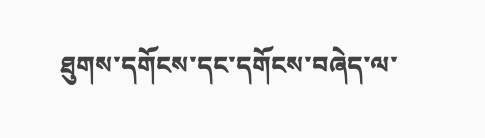ཐུགས་དགོངས་དང་དགོངས་བཞེད་ལ་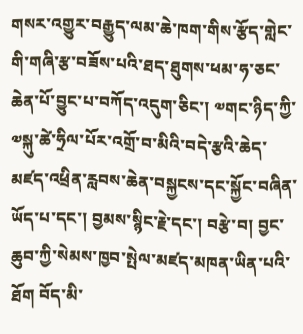གསར་འགྱུར་བརྒྱུད་ལམ་ཆེ་ཁག་གིས་རྩོད་གླེང་གི་གཞི་རྩ་བཟོས་པའི་ཐད་ཐུགས་ཕམ་ཧ་ཅང་ཆེན་པོ་བྱུང་པ་བཀོད་འདུག་ཅིང་། ༧གང་ཉིད་ཀྱི་༧སྐུ་ཚེ་ཧྲིལ་པོར་འགྲོ་བ་མིའི་བདེ་རྩའི་ཆེད་མཛད་འཕྲིན་རླབས་ཆེན་བསྐྱངས་དང་སྐྱོང་བཞིན་ཡོད་པ་དང་། བྱམས་སྙིང་རྗེ་དང་། བརྩེ་བ། བྱང་ཆུབ་ཀྱི་སེམས་ཁྱབ་སྤེལ་མཛད་མཁན་ཡིན་པའི་ཐོག བོད་མི་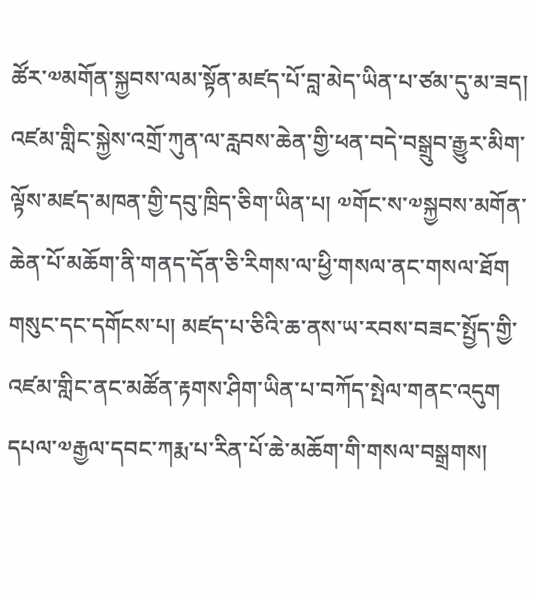ཚོར་༧མགོན་སྐྱབས་ལམ་སྟོན་མཛད་པོ་བླ་མེད་ཡིན་པ་ཙམ་དུ་མ་ཟད།  འཛམ་གླིང་སྐྱེས་འགྲོ་ཀུན་ལ་རླབས་ཆེན་གྱི་ཕན་བདེ་བསྒྲུབ་རྒྱུར་མིག་ལྟོས་མཛད་མཁན་གྱི་དབུ་ཁྲིད་ཅིག་ཡིན་པ། ༧གོང་ས་༧སྐྱབས་མགོན་ཆེན་པོ་མཆོག་ནི་གནད་དོན་ཅི་རིགས་ལ་ཕྱི་གསལ་ནང་གསལ་ཐོག  གསུང་དང་དགོངས་པ། མཛད་པ་ཅིའི་ཆ་ནས་ཡ་རབས་བཟང་སྤྱོད་གྱི་འཛམ་གླིང་ནང་མཚོན་རྟགས་ཤིག་ཡིན་པ་བཀོད་སྤེལ་གནང་འདུག
དཔལ་༧རྒྱལ་དབང་ཀརྨ་པ་རིན་པོ་ཆེ་མཆོག་གི་གསལ་བསྒྲགས།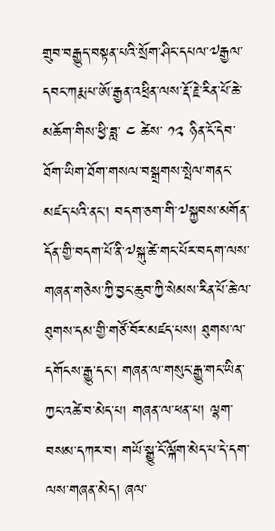གྲུབ་བརྒྱུད་བསྟན་པའི་སྲོག་ཤིང་དཔལ་༧རྒྱལ་དབང་ཀརྨ་པ་ཨོ་རྒྱན་འཕྲིན་ལས་རྡོ་རྗེ་རིན་པོ་ཆེ་མཆོག་གིས་ཕྱི་ཟླ་ ༤ ཚེས་ ༡༢ ཉིན་ངོ་དེབ་ཐོག་ཡིག་ཐོག་གསལ་བསྒྲགས་སྤེལ་གནང་མཛད་པའི་ནང་། བདག་ཅག་གི་༧སྐྱབས་མགོན་དོན་གྱི་བདག་པོ་ནི་༧སྐུ་ཚེ་གང་པོར་བདག་ལས་གཞན་གཅེས་ཀྱི་བྱང་ཆུབ་ཀྱི་སེམས་རིན་པོ་ཆེ་ལ་ཐུགས་དམ་གྱི་གཙོ་བོར་མཛད་པས། ཐུགས་ལ་དགོངས་རྒྱུ་དང་། གཞན་ལ་གསུང་རྒྱུ་གང་ཡིན་ཀྱང་འཚེ་བ་མེད་པ། གཞན་ལ་ཕན་པ། ལྷག་བསམ་དཀར་བ། གཡོ་སྒྱུ་ངོ་ལྐོག་མེད་པ་དེ་དག་ལས་གཞན་མེད། ཞལ་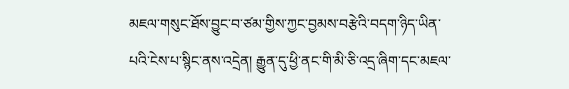མཇལ་གསུང་ཐོས་བྱུང་བ་ཙམ་གྱིས་ཀྱང་བྱམས་བརྩེའི་བདག་ཉིད་ཡིན་པའི་ངེས་པ་སྙིང་ནས་འདྲེན། རྒྱུན་དུ་ཕྱི་ནང་གི་མི་ཅི་འདྲ་ཞིག་དང་མཇལ་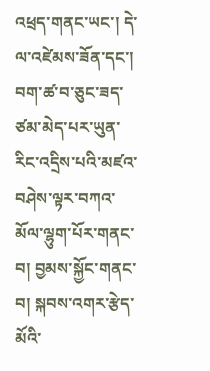འཕྲད་གནང་ཡང་། དེ་ལ་འཛེམས་ཟོན་དང་། བག་ཚ་བ་ཅུང་ཟད་ཙམ་མེད་པར་ཡུན་རིང་འདྲིས་པའི་མཛའ་བཤེས་ལྟར་བཀའ་མོལ་ལྷུག་པོར་གནང་བ། བྱམས་སྐྱོང་གནང་བ། སྐབས་འགར་རྩེད་མོའི་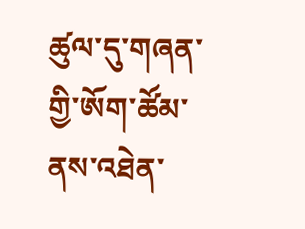ཚུལ་དུ་གཞན་གྱི་ཨོག་ཚོམ་ནས་འཐེན་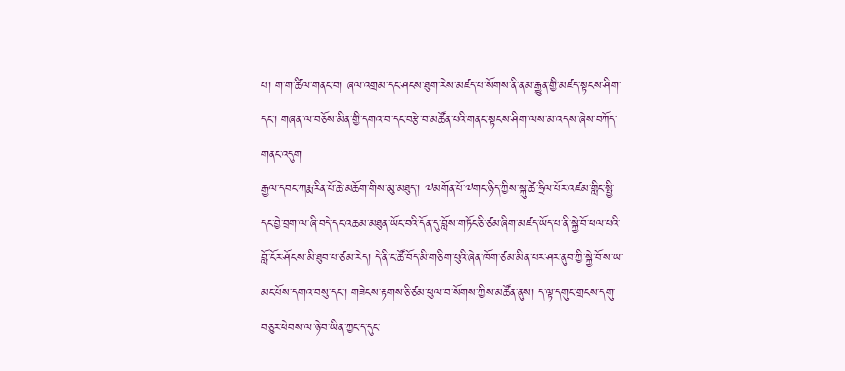པ། ག་ག་ཚིལ་གནང་བ། ཞལ་འགྲམ་དང་ཤངས་ཐུག་རེས་མཛད་པ་སོགས་ནི་ནམ་རྒྱུན་གྱི་མཛད་སྟངས་ཤིག་དང་། གཞན་ལ་བཅོས་མིན་གྱི་དགའ་བ་དང་བརྩེ་བ་མཚོན་པའི་གནང་སྟངས་ཤིག་ལས་མ་འདས་ཞེས་བཀོད་གནང་འདུག
རྒྱལ་དབང་ཀརྨ་རིན་པོ་ཆེ་མཆོག་གིས་མུ་མཐུད་། ༧མགོན་པོ་༧གང་ཉིད་ཀྱིས་སྐུ་ཚེ་ཧྲིལ་པོར་འཛམ་གླིང་སྤྱི་དང་བྱེ་བྲག་ལ་ཞི་བདེ་དང་འཆམ་མཐུན་ཡོང་བའི་དོན་དུ་བློས་གཏོང་ཅི་ཙམ་ཞིག་མཛད་ཡོད་པ་ནི་སྐྱེ་བོ་ཕལ་པའི་བློ་ངོར་ཤོངས་མི་ཐུབ་པ་ཙམ་རེད། དེ་ནི་ང་ཚོ་བོད་མི་གཅིག་པུའི་ཞེན་ཁོག་ཙམ་མིན་པར་ཤར་ནུབ་ཀྱི་སྐྱེ་བོ་ས་ཡ་མང་པོས་དགའ་བསུ་དང་། གཟེངས་རྟགས་ཅི་ཙམ་ཕུལ་བ་སོགས་ཀྱིས་མཚོན་ནུས། ད་ལྟ་དགུང་གྲངས་དགུ་བཅུར་ཕེབས་ལ་ཉེ་བ་ཡིན་ཀྱང་ད་དུང་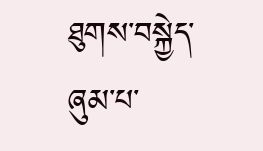ཐུགས་བསྐྱེད་ཞུམ་པ་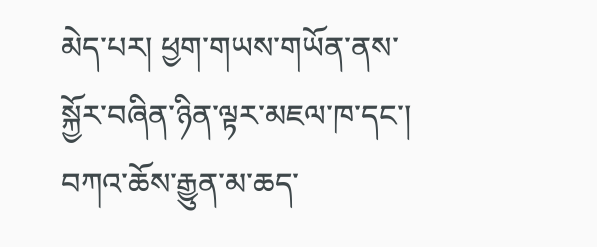མེད་པར། ཕྱག་གཡས་གཡོན་ནས་སྐྱོར་བཞིན་ཉིན་ལྟར་མཇལ་ཁ་དང་། བཀའ་ཆོས་རྒྱུན་མ་ཆད་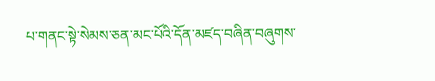པ་གནང་སྟེ་སེམས་ཅན་མང་པོའི་དོན་མཛད་བཞིན་བཞུགས་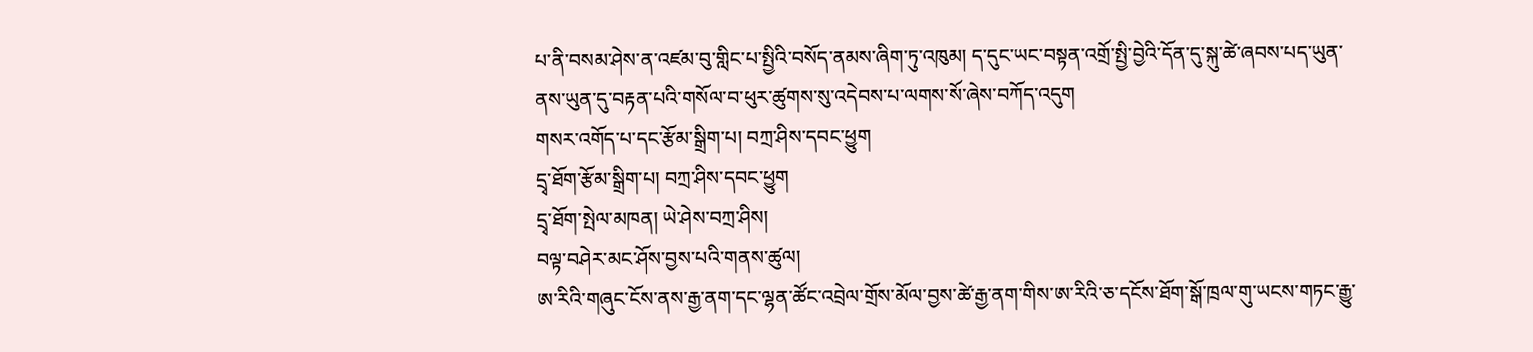པ་ནི་བསམ་ཤེས་ན་འཛམ་བུ་གླིང་པ་སྤྱིའི་བསོད་ནམས་ཞིག་ཏུ་འཁུམ། ད་དུང་ཡང་བསྟན་འགྲོ་སྤྱི་བྱེའི་དོན་དུ་སྐུ་ཚེ་ཞབས་པད་ཡུན་ནས་ཡུན་དུ་བརྟན་པའི་གསོལ་བ་ཕུར་ཚུགས་སུ་འདེབས་པ་ལགས་སོ་ཞེས་བཀོད་འདུག
གསར་འགོད་པ་དང་རྩོམ་སྒྲིག་པ། བཀྲ་ཤིས་དབང་ཕྱུག
དྲྭ་ཐོག་རྩོམ་སྒྲིག་པ། བཀྲ་ཤིས་དབང་ཕྱུག
དྲྭ་ཐོག་སྤེལ་མཁན། ཡེ་ཤེས་བཀྲ་ཤིས།
བལྟ་བཤེར་མང་ཤོས་བྱས་པའི་གནས་ཚུལ།
ཨ་རིའི་གཞུང་ངོས་ནས་རྒྱ་ནག་དང་ལྷན་ཚོང་འབྲེལ་གྲོས་མོལ་བྱས་ཚེ་རྒྱ་ནག་གིས་ཨ་རིའི་ཅ་དངོས་ཐོག་སྒོ་ཁྲལ་གུ་ཡངས་གཏང་རྒྱུ་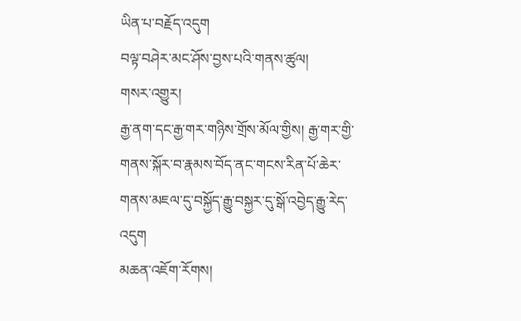ཡིན་པ་བརྗོད་འདུག
བལྟ་བཤེར་མང་ཤོས་བྱས་པའི་གནས་ཚུལ།
གསར་འགྱུར།
རྒྱ་ནག་དང་རྒྱ་གར་གཉིས་གྲོས་མོལ་གྱིས། རྒྱ་གར་གྱི་གནས་སྐོར་བ་རྣམས་བོད་ནང་གངས་རིན་པོ་ཆེར་གནས་མཇལ་དུ་བསྐྱོད་རྒྱུ་བསྐྱར་དུ་སྒོ་འབྱེད་རྒྱུ་རེད་འདུག
མཆན་འཇོག་རོགས།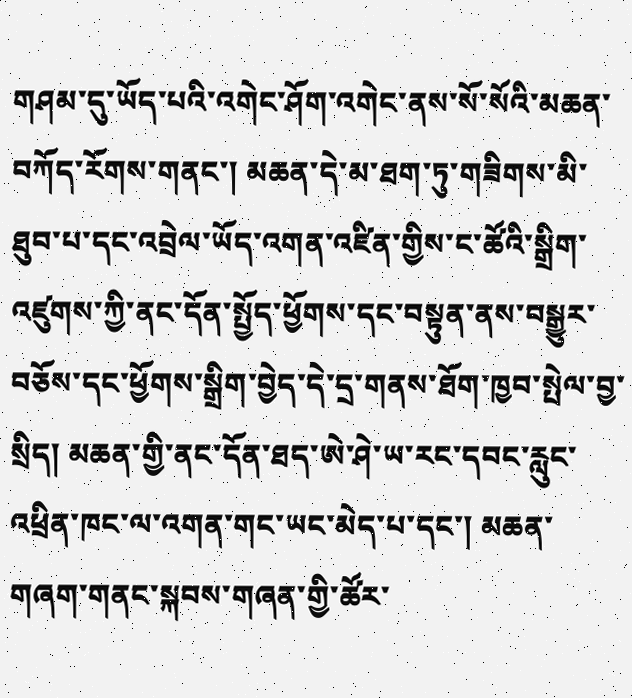གཤམ་དུ་ཡོད་པའི་འགེང་ཤོག་འགེང་ནས་སོ་སོའི་མཆན་བཀོད་རོགས་གནང་། མཆན་དེ་མ་ཐག་ཏུ་གཟིགས་མི་ཐུབ་པ་དང་འབྲེལ་ཡོད་འགན་འཛིན་གྱིས་ང་ཚོའི་སྒྲིག་འཛུགས་ཀྱི་ནང་དོན་སྤྱོད་ཕྱོགས་དང་བསྟུན་ནས་བསྒྱུར་བཅོས་དང་ཕྱོགས་སྒྲིག་བྱེད་དེ་དྲ་གནས་ཐོག་ཁྱབ་སྤེལ་བྱ་སྲིད། མཆན་གྱི་ནང་དོན་ཐད་ཨེ་ཤེ་ཡ་རང་དབང་རླུང་འཕྲིན་ཁང་ལ་འགན་གང་ཡང་མེད་པ་དང་། མཆན་གཞག་གནང་སྐབས་གཞན་གྱི་ཚོར་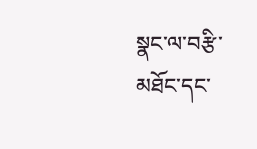སྣང་ལ་བརྩི་མཐོང་དང་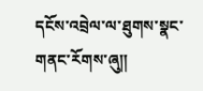དངོས་འབྲེལ་ལ་ཐུགས་སྣང་གནང་རོགས་ཞུ༎